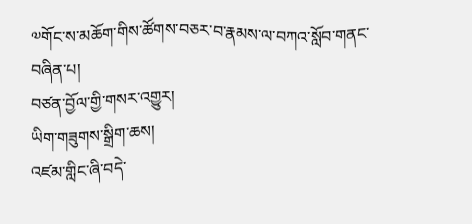༧གོང་ས་མཆོག་གིས་ཚོགས་བཅར་བ་རྣམས་ལ་བཀའ་སློབ་གནང་བཞིན་པ།
བཙན་བྱོལ་གྱི་གསར་འགྱུར།
ཡིག་གཟུགས་སྒྲིག་ཆས།
འཛམ་གླིང་ཞི་བདེ་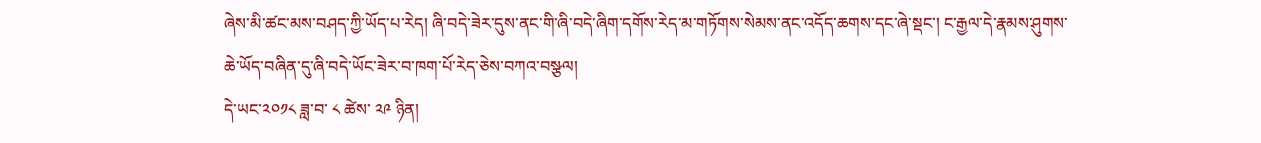ཞེས་མི་ཚང་མས་བཤད་ཀྱི་ཡོད་པ་རེད། ཞི་བདེ་ཟེར་དུས་ནང་གི་ཞི་བདེ་ཞིག་དགོས་རེད་མ་གཏོགས་སེམས་ནང་འདོད་ཆགས་དང་ཞེ་སྡང་། ང་རྒྱལ་དེ་རྣམས་ཤུགས་ཆེ་ཡོད་བཞིན་དུ་ཞི་བདེ་ཡོང་ཟེར་བ་ཁག་པོ་རེད་ཅེས་བཀའ་བསྩལ།
དེ་ཡང་༢༠༡༨ ཟླ་བ་ ༨ ཚེས་ ༢༩ ཉིན།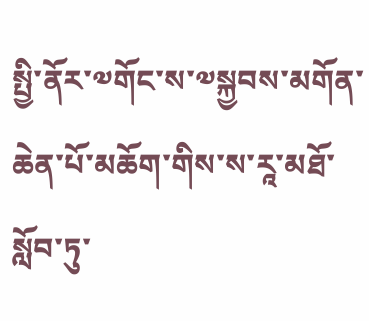སྤྱི་ནོར་༧གོང་ས་༧སྐྱབས་མགོན་ཆེན་པོ་མཆོག་གིས་ས་རཱ་མཐོ་སློབ་ཏུ་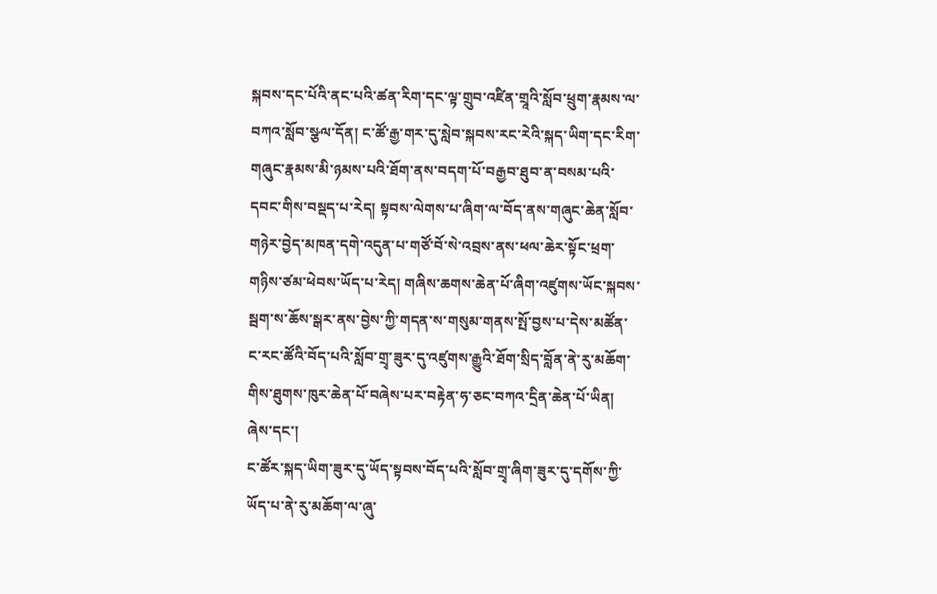སྐབས་དང་པོའི་ནང་པའི་ཚན་རིག་དང་ལྟ་གྲུབ་འཛིན་གྲཱའི་སློབ་ཕྲུག་རྣམས་ལ་བཀའ་སློབ་སྩལ་དོན། ང་ཚོ་རྒྱ་གར་དུ་སླེབ་སྐབས་རང་རེའི་སྐད་ཡིག་དང་རིག་གཞུང་རྣམས་མི་ཉམས་པའི་ཐོག་ནས་བདག་པོ་བརྒྱབ་ཐུབ་ན་བསམ་པའི་དབང་གིས་བསྡད་པ་རེད། སྟབས་ལེགས་པ་ཞིག་ལ་བོད་ནས་གཞུང་ཆེན་སློབ་གཉེར་བྱེད་མཁན་དགེ་འདུན་པ་གཙོ་བོ་སེ་འབྲས་ནས་ཕལ་ཆེར་སྟོང་ཕྲག་གཉིས་ཙམ་ཕེབས་ཡོད་པ་རེད། གཞིས་ཆགས་ཆེན་པོ་ཞིག་འཛུགས་ཡོང་སྐབས་སྦག་ས་ཆོས་སྒར་ནས་བྱེས་ཀྱི་གདན་ས་གསུམ་གནས་སྤོ་བྱས་པ་དེས་མཚོན་ང་རང་ཚོའི་བོད་པའི་སློབ་གྲྭ་ཟུར་དུ་འཛུགས་རྒྱུའི་ཐོག་སྲིད་བློན་ནེ་རུ་མཆོག་གིས་ཐུགས་ཁུར་ཆེན་པོ་བཞེས་པར་བརྟེན་ཧ་ཅང་བཀའ་དྲིན་ཆེན་པོ་ཡིན། ཞེས་དང་།
ང་ཚོར་སྐད་ཡིག་ཟུར་དུ་ཡོད་སྟབས་བོད་པའི་སློབ་གྲྭ་ཞིག་ཟུར་དུ་དགོས་ཀྱི་ཡོད་པ་ནེ་རུ་མཆོག་ལ་ཞུ་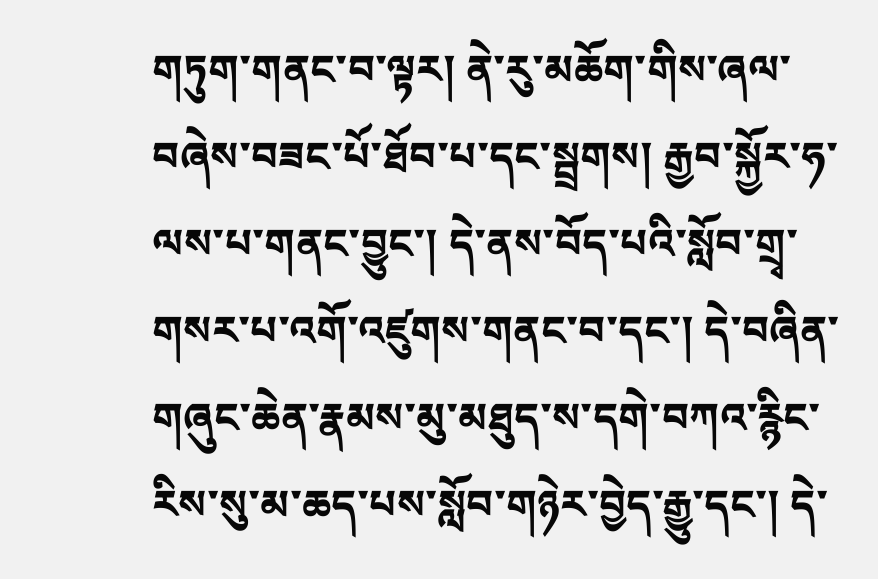གཏུག་གནང་བ་ལྟར། ནེ་རུ་མཆོག་གིས་ཞལ་བཞེས་བཟང་པོ་ཐོབ་པ་དང་སྦྲགས། རྒྱབ་སྐྱོར་ཧ་ལས་པ་གནང་བྱུང་། དེ་ནས་བོད་པའི་སློབ་གྲྭ་གསར་པ་འགོ་འཛུགས་གནང་བ་དང་། དེ་བཞིན་གཞུང་ཆེན་རྣམས་མུ་མཐུད་ས་དགེ་བཀའ་རྙིང་རིས་སུ་མ་ཆད་པས་སློབ་གཉེར་བྱེད་རྒྱུ་དང་། དེ་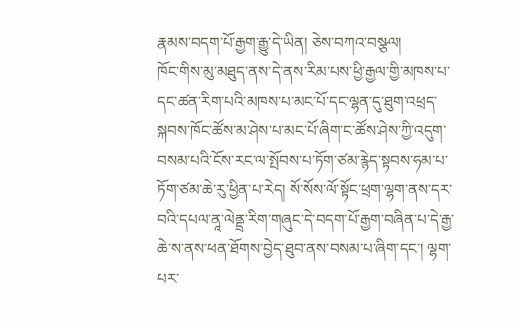རྣམས་བདག་པོ་རྒྱག་རྒྱུ་དེ་ཡིན། ཅེས་བཀའ་བསྩལ།
ཁོང་གིས་མུ་མཐུད་ནས་དེ་ནས་རིམ་པས་ཕྱི་རྒྱལ་གྱི་མཁས་པ་དང་ཚན་རིག་པའི་མཁས་པ་མང་པོ་དང་ལྷན་དུ་ཐུག་འཕྲད་སྐབས་ཁོང་ཚོས་མ་ཤེས་པ་མང་པོ་ཞིག་ང་ཚོས་ཤེས་ཀྱི་འདུག་བསམ་པའི་ངོས་རང་ལ་སྤོབས་པ་ཏོག་ཙམ་རྙེད་སྟབས་ཧམ་པ་ཏོག་ཙམ་ཆེ་རུ་ཕྱིན་པ་རེད། སོ་སོས་ལོ་སྟོང་ཕྲག་ལྷག་ནས་དར་བའི་དཔལ་ནཱ་ལེནྡྲ་རིག་གཞུང་དེ་བདག་པོ་རྒྱག་བཞིན་པ་དེ་རྒྱ་ཆེ་ས་ནས་ཕན་ཐོགས་བྱེད་ཐུབ་ནས་བསམ་པ་ཞིག་དང་། ལྷག་པར་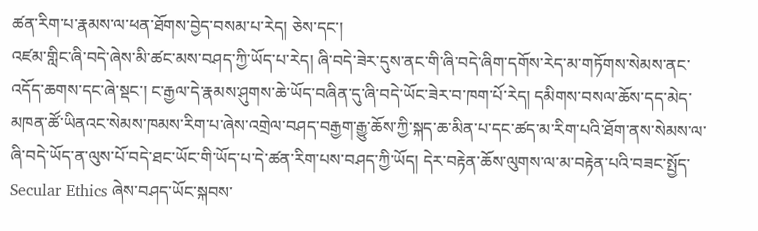ཚན་རིག་པ་རྣམས་ལ་ཕན་ཐོགས་བྱེད་བསམ་པ་རེད། ཅེས་དང་།
འཛམ་གླིང་ཞི་བདེ་ཞེས་མི་ཚང་མས་བཤད་ཀྱི་ཡོད་པ་རེད། ཞི་བདེ་ཟེར་དུས་ནང་གི་ཞི་བདེ་ཞིག་དགོས་རེད་མ་གཏོགས་སེམས་ནང་འདོད་ཆགས་དང་ཞེ་སྡང་། ང་རྒྱལ་དེ་རྣམས་ཤུགས་ཆེ་ཡོད་བཞིན་དུ་ཞི་བདེ་ཡོང་ཟེར་བ་ཁག་པོ་རེད། དམིགས་བསལ་ཆོས་དད་མེད་མཁན་ཚོ་ཡིནའང་སེམས་ཁམས་རིག་པ་ཞེས་འགྲེལ་བཤད་བརྒྱག་རྒྱུ་ཆོས་ཀྱི་སྐད་ཆ་མིན་པ་དང་ཚད་མ་རིག་པའི་ཐོག་ནས་སེམས་ལ་ཞི་བདེ་ཡོད་ན་ལུས་པོ་བདེ་ཐང་ཡོང་གི་ཡོད་པ་དེ་ཚན་རིག་པས་བཤད་ཀྱི་ཡོད། དེར་བརྟེན་ཆོས་ལུགས་ལ་མ་བརྟེན་པའི་བཟང་སྤྱོད་ Secular Ethics ཞེས་བཤད་ཡོང་སྐབས་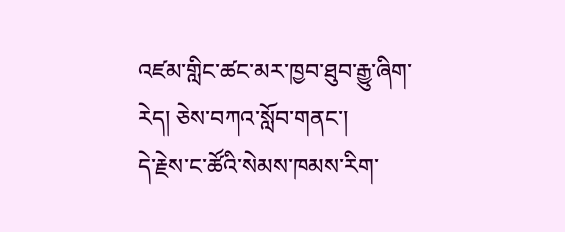འཛམ་གླིང་ཚང་མར་ཁྱབ་ཐུབ་རྒྱུ་ཞིག་རེད། ཅེས་བཀའ་སློབ་གནང་།
དེ་རྗེས་ང་ཚོའི་སེམས་ཁམས་རིག་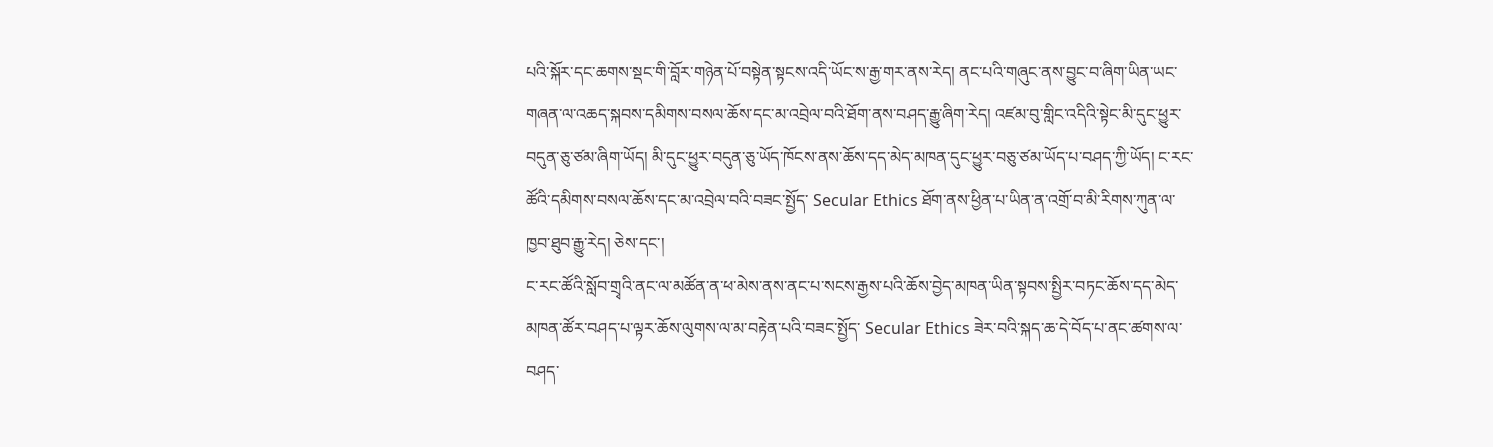པའི་སྐོར་དང་ཆགས་སྡང་གི་བློར་གཉེན་པོ་བསྟེན་སྟངས་འདི་ཡོང་ས་རྒྱ་གར་ནས་རེད། ནང་པའི་གཞུང་ནས་བྱུང་བ་ཞིག་ཡིན་ཡང་གཞན་ལ་འཆད་སྐབས་དམིགས་བསལ་ཆོས་དང་མ་འབྲེལ་བའི་ཐོག་ནས་བཤད་རྒྱུ་ཞིག་རེད། འཛམ་བུ་གླིང་འདིའི་སྟེང་མི་དུང་ཕྱུར་བདུན་ཅུ་ཙམ་ཞིག་ཡོད། མི་དུང་ཕྱུར་བདུན་ཅུ་ཡོད་ཁོངས་ནས་ཆོས་དད་མེད་མཁན་དུང་ཕྱུར་བཅུ་ཙམ་ཡོད་པ་བཤད་ཀྱི་ཡོད། ང་རང་ཚོའི་དམིགས་བསལ་ཆོས་དང་མ་འབྲེལ་བའི་བཟང་སྤྱོད་ Secular Ethics ཐོག་ནས་ཕྱིན་པ་ཡིན་ན་འགྲོ་བ་མི་རིགས་ཀུན་ལ་ཁྱབ་ཐུབ་རྒྱུ་རེད། ཅེས་དང་།
ང་རང་ཚོའི་སློབ་གྲྭའི་ནང་ལ་མཚོན་ན་ཕ་མེས་ནས་ནང་པ་སངས་རྒྱས་པའི་ཆོས་བྱེད་མཁན་ཡིན་སྟབས་སྤྱིར་བཏང་ཆོས་དད་མེད་མཁན་ཚོར་བཤད་པ་ལྟར་ཆོས་ལུགས་ལ་མ་བརྟེན་པའི་བཟང་སྤྱོད་ Secular Ethics ཟེར་བའི་སྐད་ཆ་དེ་བོད་པ་ནང་ཚགས་ལ་བཤད་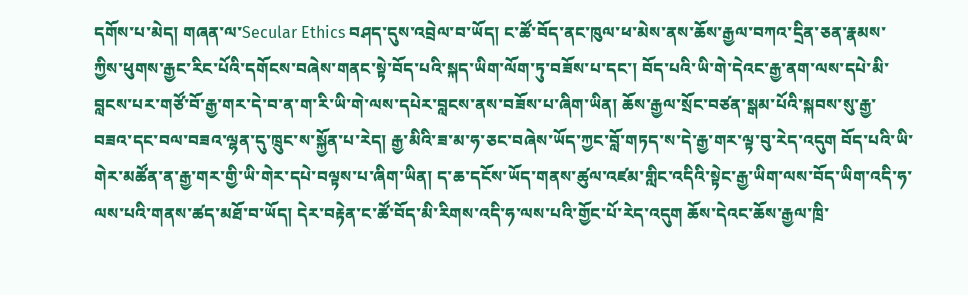དགོས་པ་མེད། གཞན་ལ་Secular Ethics བཤད་དུས་འབྲེལ་བ་ཡོད། ང་ཚོ་བོད་ནང་ཁུལ་ཕ་མེས་ནས་ཆོས་རྒྱལ་བཀའ་དྲིན་ཅན་རྣམས་ཀྱིས་ཕུགས་རྒྱང་རིང་པོའི་དགོངས་བཞེས་གནང་སྟེ་བོད་པའི་སྐད་ཡིག་ལོག་ཏུ་བཟོས་པ་དང་། བོད་པའི་ཡི་གེ་དེའང་རྒྱ་ནག་ལས་དཔེ་མི་བླངས་པར་གཙོ་བོ་རྒྱ་གར་དེ་བ་ན་ག་རི་ཡི་གེ་ལས་དཔེར་བླངས་ནས་བཟོས་པ་ཞིག་ཡིན། ཆོས་རྒྱལ་སྲོང་བཙན་སྒམ་པོའི་སྐབས་སུ་རྒྱ་བཟའ་དང་བལ་བཟའ་ལྷན་དུ་ཁྲུང་ས་སྐྱོན་པ་རེད། རྒྱ་མིའི་ཟ་མ་ཧ་ཅང་བཞེས་ཡོད་ཀྱང་བློ་གཏད་ས་དེ་རྒྱ་གར་ལྟ་བུ་རེད་འདུག བོད་པའི་ཡི་གེར་མཚོན་ན་རྒྱ་གར་གྱི་ཡི་གེར་དཔེ་བལྟས་པ་ཞིག་ཡིན། ད་ཆ་དངོས་ཡོད་གནས་ཚུལ་འཛམ་གླིང་འདིའི་སྟེང་རྒྱ་ཡིག་ལས་བོད་ཡིག་འདི་ཧ་ལས་པའི་གནས་ཚད་མཐོ་བ་ཡོད། དེར་བརྟེན་ང་ཚོ་བོད་མི་རིགས་འདི་ཧ་ལས་པའི་གྱོང་པོ་རེད་འདུག ཆོས་དེའང་ཆོས་རྒྱལ་ཁྲི་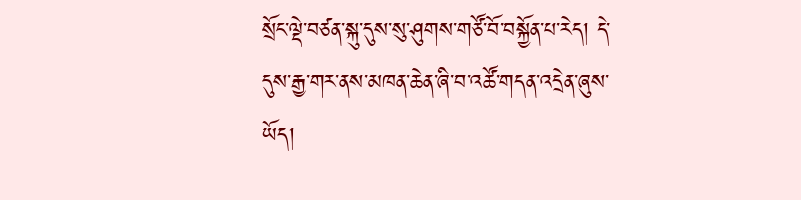སྲོང་ལྡེ་བཙན་སྐུ་དུས་སུ་ཤུགས་གཙོ་བོ་བསྐྱོན་པ་རེད། དེ་དུས་རྒྱ་གར་ནས་མཁན་ཆེན་ཞི་བ་འཚོ་གདན་འདྲེན་ཞུས་ཡོད།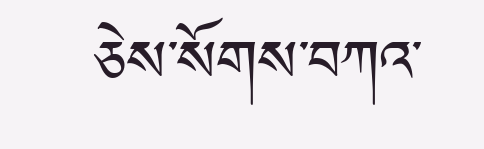ཅེས་སོགས་བཀའ་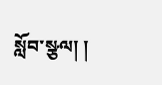སློབ་སྩལ། །